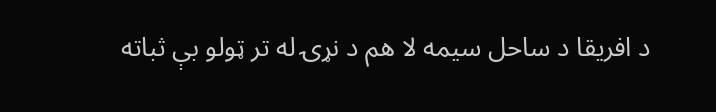د افریقا د ساحل سیمه لا هم د نړۍ له تر ټولو بې ثباته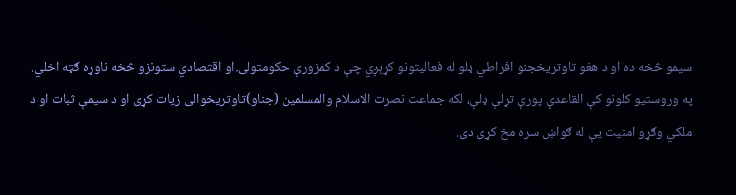سیمو څخه ده او د هغو تاوتریخجنو افراطي ډلو له فعالیتونو کړېږي چې د کمزورې حکومتولۍ او اقتصادي ستونزو څخه ناوړه ګټه اخلي.
په وروستیو کلونو کې القاعدې پورې تړلې ډلې، لکه جماعت نصرت الاسلام والمسلمین (جناو)تاوتریخوالی زیات کړی او د سیمې ثبات او د ملکي وګړو امنیت یې له ګواښ سره مخ کړی دی.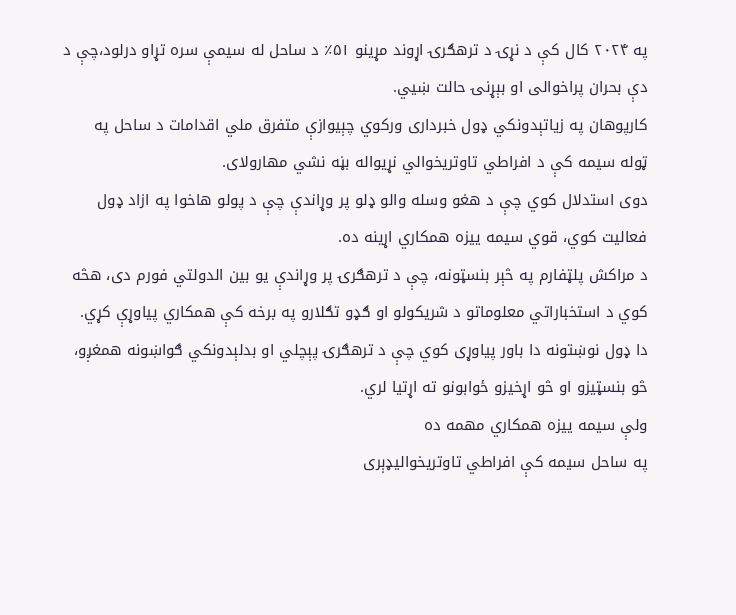په ۲۰۲۴ کال کې د نړۍ د ترهګرۍ اړوند مړینو ۵۱٪ د ساحل له سیمې سره تړاو درلود،چې د دې بحران پراخوالی او بېړنۍ حالت ښيي.
کارپوهان په زیاتېدونکي ډول خبرداری ورکوي چېیوازې متفرق ملي اقدامات د ساحل په ټوله سیمه کې د افراطي تاوتریخوالي نړیواله بڼه نشي مهارولای.
دوی استدلال کوي چې د هغو وسله والو ډلو پر وړاندې چې د پولو هاخوا په ازاد ډول فعالیت کوي، قوي سیمه ییزه همکاري اړینه ده.
د مراکش پلټفارم په څېر بنسټونه، چې د ترهګرۍ پر وړاندې یو بین الدولتي فورم دی، هڅه کوي د استخباراتي معلوماتو د شریکولو او ګډو تګلارو په برخه کې همکاري پیاوړې کړي.
دا ډول نوښتونه دا باور پیاوړی کوي چې د ترهګرۍ پېچلي او بدلېدونکي ګواښونه همغږو، څو بنسټیزو او څو اړخیزو ځوابونو ته اړتیا لري.
ولې سیمه ییزه همکاري مهمه ده
په ساحل سیمه کې افراطي تاوتریخوالیډېری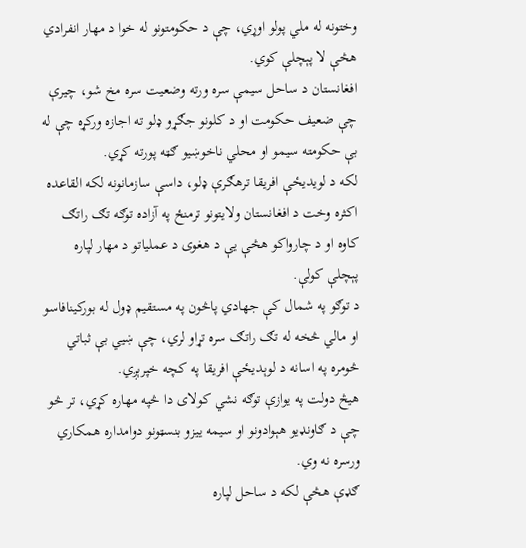وختونه له ملي پولو اوړي، چې د حکومتونو له خوا د مهار انفرادي هڅې لا پېچلې کوي.
افغانستان د ساحل سیمې سره ورته وضعیت سره مخ شو، چیرې چې ضعیف حکومت او د کلونو جګړو ډلو ته اجازه ورکړه چې له بې حکومته سیمو او محلي ناخوښیو ګټه پورته کړي.
لکه د لویدیځې افریقا ترهګرې ډلو، داسې سازمانونه لکه القاعده اکثره وخت د افغانستان ولایتونو ترمنځ په آزاده توګه تګ راتګ کاوه او د چارواکو هڅې یې د هغوی د عملیاتو د مهار لپاره پېچلې کولې.
د توګو په شمال کې جهادي پاڅون په مستقیم ډول له بورکینافاسو او مالي څخه له تګ راتګ سره تړاو لري، چې ښيي بې ثباتي څومره په اسانه د لوېدیځې افریقا په کچه خپرېږي.
هیڅ دولت په یوازې توګه نشي کولای دا څپه مهاره کړي، تر څو چې د ګاونډیو هېوادونو او سیمه ییزو بنسټونو دوامداره همکاري ورسره نه وي.
ګډې هڅې لکه د ساحل لپاره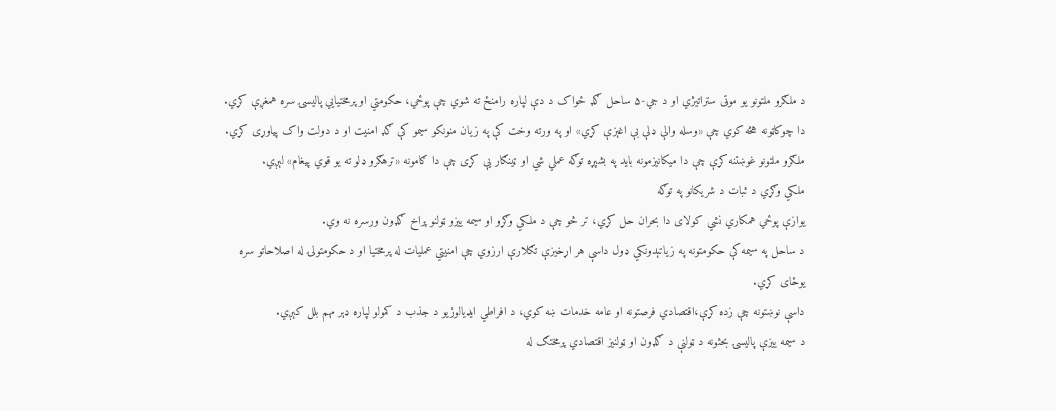د ملګرو ملتونو یو موټی ستراتیژي او د جي-۵ ساحل ګډ ځواک د دې لپاره رامنځ ته شوي چې پوځي، حکومتي او پرمختیايي پالیسۍ سره همغږې کړي.
دا چوکاټونه هڅه کوي چې «وسله والې ډلې بې اغېزې کړي» او په ورته وخت کې په زیان منونکو سیمو کې ګډ امنیت او د دولت واک پیاوړی کړي.
ملګرو ملتونو غوښتنه کړې چې دا میکانیزمونه باید په بشپړه توګه عملي شي او ټینګار یې کړی چې دا ګامونه «ترهګرو ډلو ته یو قوي پیغام» لېږي.
ملکي وګړي د ثبات د شریکانو په توګه
یوازې پوځي همکاري نشي کولای دا بحران حل کړي، تر څو چې د ملکي وګړو او سیمه ییزو ټولنو پراخ ګډون ورسره نه وي.
د ساحل په سیمه کې حکومتونه په زیاتېدونکي ډول داسې هر اړخیزې تګلارې ارزوي چې امنیتي عملیات له پرمختیا او د حکومتولۍ له اصلاحاتو سره یوځای کړي.
داسې نوښتونه چې زده کړې،اقتصادي فرصتونه او عامه خدمات ښه کوي، د افراطي ایډیالوژیو د جذب د کمولو لپاره ډېر مهم بلل کېږي.
د سیمه ییزې پالیسۍ بحثونه د ټولنې د ګډون او ټولنیز اقتصادي پرمختګ له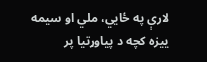لارې په ځایي، ملي او سیمه ییزه کچه د پیاوړتیا پر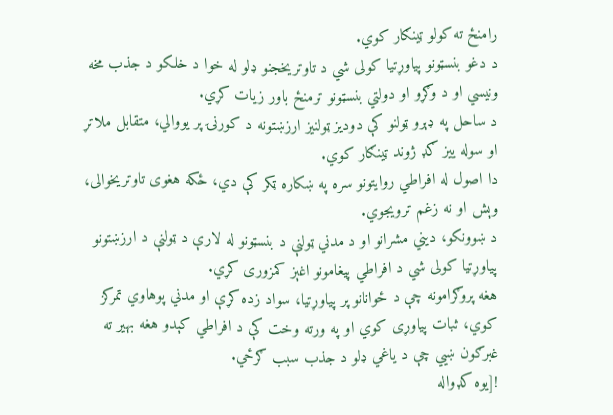رامنځ ته کولو ټینګار کوي.
د دغو بنسټونو پیاوړتیا کولی شي د تاوتریخجنو ډلو له خوا د خلکو د جذب مخه ونیسي او د وګړو او دولتي بنسټونو ترمنځ باور زیات کړي.
د ساحل په ډېرو ټولنو کې دودیز ټولنیز ارزښتونه د کورنۍ پر یووالي، متقابل ملاتړ او سوله ییز ګډ ژوند ټینګار کوي.
دا اصول له افراطي روایتونو سره په ښکاره ټکر کې دي، ځکه هغوی تاوتریخوالی، وېش او نه زغم ترویجوي.
د ښوونکو، دیني مشرانو او د مدني ټولنې د بنسټونو له لارې د ټولنې د ارزښتونو پیاوړتیا کولی شي د افراطي پیغامونو اغېز کمزوری کړي.
هغه پروګرامونه چې د ځوانانو پر پیاوړتیا، سواد زده کړې او مدني پوهاوي تمرکز کوي، ثبات پیاوړی کوي او په ورته وخت کې د افراطي کېدو هغه بهیر ته غبرګون ښيي چې د یاغي ډلو د جذب سبب ګرځي.
![یوه کډواله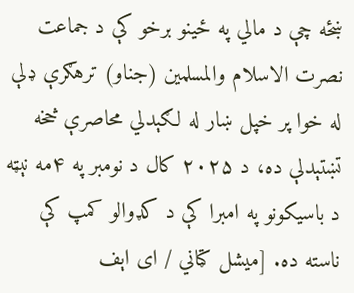ښځه چې د مالي په ځینو برخو کې د جماعت نصرت الاسلام والمسلمین (جناو) ترهګرې ډلې له خوا پر خپل ښار له لګېدلي محاصرې څخه تښتېدلې ده، د ۲۰۲۵ کال د نومبر په ۴مه نېټه د باسیکونو په امبرا کې د کډوالو کمپ کې ناسته ده. [میشل کټاني / ای اېف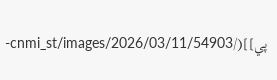پي]](/cnmi_st/images/2026/03/11/54903-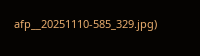afp__20251110-585_329.jpg)